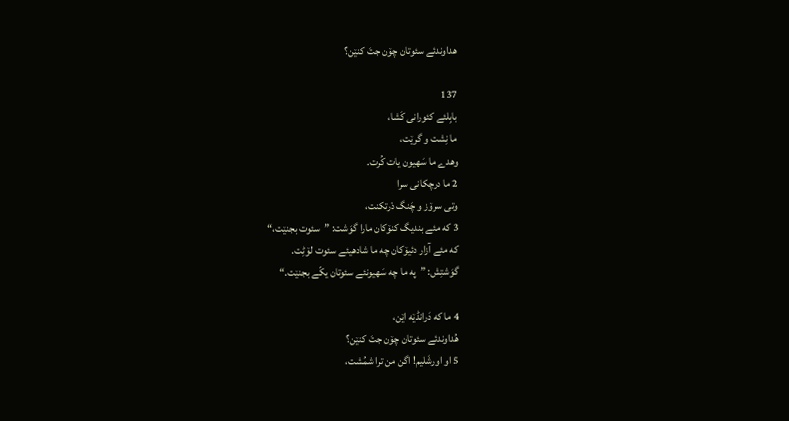هداوندئے سئوتان چۆن جتَ کنێن؟

137
بابِلئے کئورانی کَشا،
ما نِشت و گرێت،
وهدے ما سَهیون یات کُرت.
2 ما درچکانی سرا
وتی سرۆز و چَنگ دْرتکنت،
3 که مئے بندیگ کنۆکان مارا گوَشت: ”سئوت بجنێت،“
که مئے آزار دئیۆکان چه ما شادهیئے سئوت لۆٹِت.
گوَشتِش: ”په ما چه سَهیونئے سئوتان یکّے بجنێت.“

4 ما که دَرانڈێه اێن،
هُداوندئے سئوتان چۆن جتَ کنێن؟
5 او اورشَلیم! اگن من ترا شمُشت،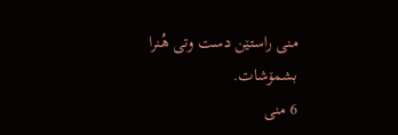منی راستێن دست وتی هُنرا بشمۆشات.
6 منی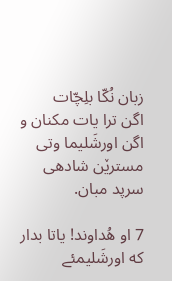زبان نُکّا بلِچّات
اگن ترا یات مکنان و
اگن اورشَلیما وتی مسترێن شادهی سرپد مبان.

7 او هُداوند! یاتا بدار
که اورشَلیمئے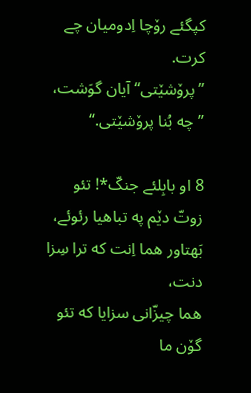کپگئے رۆچا اِدومیان چے کرت.
”پرۆشێتی“ آیان گوَشت،
”چه بُنا پرۆشێتی.“

8 او بابِلئے جنکّ*! تئو زوتّ دێم په تباهیا رئوئے،
بَهتاور هما اِنت که ترا سِزا دنت،
هما چیزّانی سزایا که تئو گۆن ما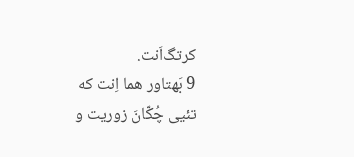کرتگ‌اَنت.
9 بَهتاور هما اِنت که تئیی چُکّانَ زوریت و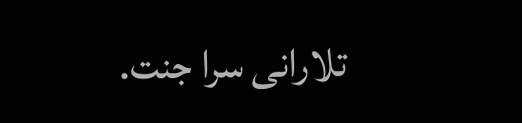تلارانی سرا جنت.